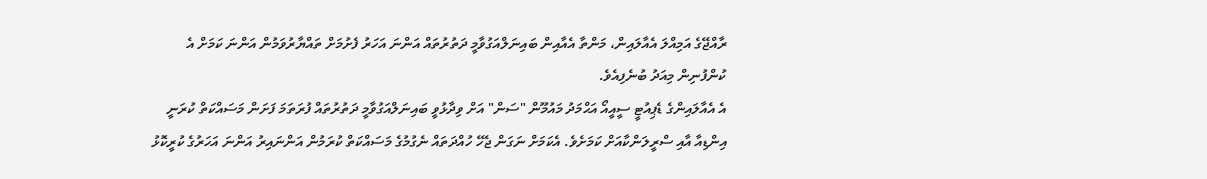ރާއްޖޭގެ އަމިއްލަ އެއާލައިން، މަންތާ އެއާއިން ބައިނަލްއަގުވާމީ ދަތުރުތައް އަންނަ އަހަރު ފެށުމަށް ތައްޔާރުވަމުން އަންނަ ކަމަށް އެ ކުންފުނިން މިއަދު ބުނެފިއެވެ.
އެ އެއާލައިންގެ ޑެޕިއުޓީ ސީއީއޯ އަޙްމަދު މައުމޫން "ސަން" އަށް ވިދާޅުވީ ބައިނަލްއަގުވާމީ ދަތުރުތައް ފުރަތަމަ ފަށަން މަސައްކަތް ކުރަނީ އިންޑިއާ އާއި ސްރީލަންކާއަށް ކަމަށެވެ. އެކަމަށް ނަގަން ޖެހޭ ހުއްދަތައް ނެގުމުގެ މަސައްކަތް ކުރަމުން އަންނައިރު އަންނަ އަހަރުގެ ކުރީކޮޅު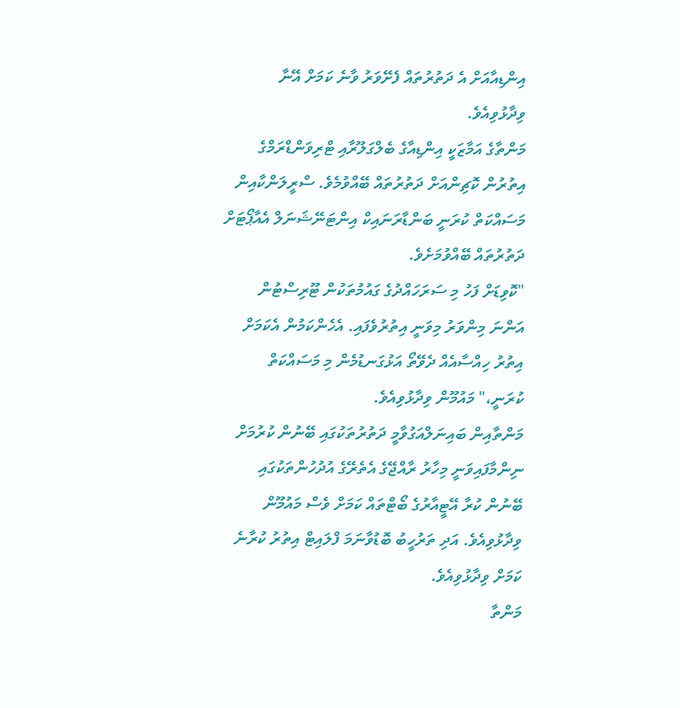އިންޑިއާއަށް އެ ދަތުރުތައް ފެށޭވަރު ވާނެ ކަމަށް އޭނާ ވިދާޅުވިއެވެ.
މަންތާގެ އަމާޒަކީ އިންޑިއާގެ ބެލްގަލޫރާއި ޓްރިވަންޑްރަމްގެ އިތުރުން ކޮޗިންއަށް ދަތުރުތައް ބޭއްވުމެވެ. ސްރީލަންކާއިން މަސައްކަތް ކުރަނީ ބަންޑާރަނައިކް އިންޓަނޭޝަނަލް އެއާޕޯޓަށް ދަތުރުތައް ބޭއްވުމަށެވެ.
"ކޮވިޑަށް ފަހު މި ސަރަހައްދުގެ ގައުމުތަކުން ޓޫރިސްޓުން އަންނަ މިންވަރު މިވަނީ އިތުރުވެފައި. އެހެންކަމުން އެކަމަށް އިތުރު ހިއްސާއެއް ދެވޭތޯ އަޅުގަނޑުމެން މި މަސައްކަތް ކުރަނީ،" މައުމޫން ވިދާޅުވިއެވެ.
މަންތާއިން ބައިނަލްއަގުވާމީ ދަތުރުތަކުގައި ބޭނުން ކުރުމަށް ނިންމާފައިވަނީ މިހާރު ރާއްޖޭގެ އެތެރޭގެ އުދުހުންތަކުގައި ބޭނުން ކުރާ އޭޓީއާރުގެ ބޯޓްތައް ކަމަށް ވެސް މައުމޫން ވިދާޅުވިއެވެ. އަދި ތަރުހީބު ބޮޑުވާނަމަ ފްލައިޓް އިތުރު ކުރާނެ ކަމަށް ވިދާޅުވިއެވެ.
މަންތާ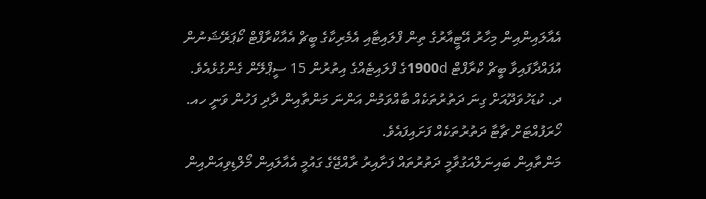އެއާލައިންއިން މިހާރު އޭޓީއާރުގެ ތިން ފްލައިޓާއި އެމެރިކާގެ ބީޗް އެއާކްރާފްޓް ކޯޕަރޭޝަނުން އުފައްދާފައިވާ ބީޗް ކްރާފްޓް 1900dގެ ފްލައިޓެއްގެ އިތުރުން 15 ސީޕްލޭން ގެންގުޅެއެވެ.
ދ. ކުޑަހުވަދޫއަށް ގިނަ ދަތުރުތަކެއް ބާއްވަމުން އަންނަ މަންތާއިން ދާދި ފަހުން ވަނީ ހއ. ހޯރަފުއްޓަށް ޗާޓާ ދަތުރުތަކެއް ފަށައިފައެވެ.
މަންތާއިން ބައިނަލްއަގުވާމީ ދަތުރުތައް ފަށާއިރު ރާއްޖޭގެ ގައުމީ އެއާލައިން މޯލްޑިވިއަންއިން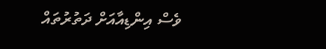ވެސް އިންޑިއާއަށް ދަތުރުތައް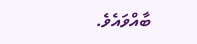ބާއްވައެވެ.